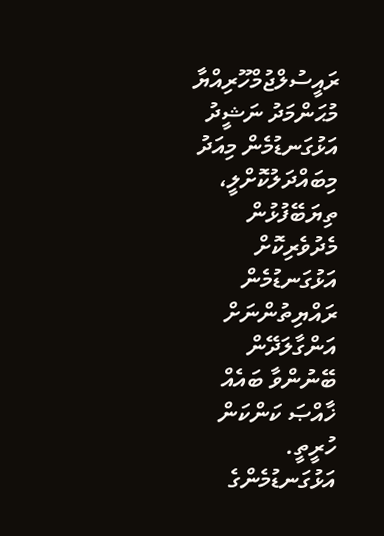ރައީސުލްޖުމްހޫރިއްޔާ މުޙަންމަދު ނަޝީދު
އަޅުގަނޑުމެން މިއަދު މިބައްދަލުކޮށްލީ، ތިޔަބޭފުޅުން މެދުވެރިކޮށް އަޅުގަނޑުމެން ރައްޔިތުންނަށް އަންގާލަދޭން ބޭނުންވާ ބައެއް ޚާއްޞަ ކަންކަން ހުރީތީ. އަޅުގަނޑުމެންގެ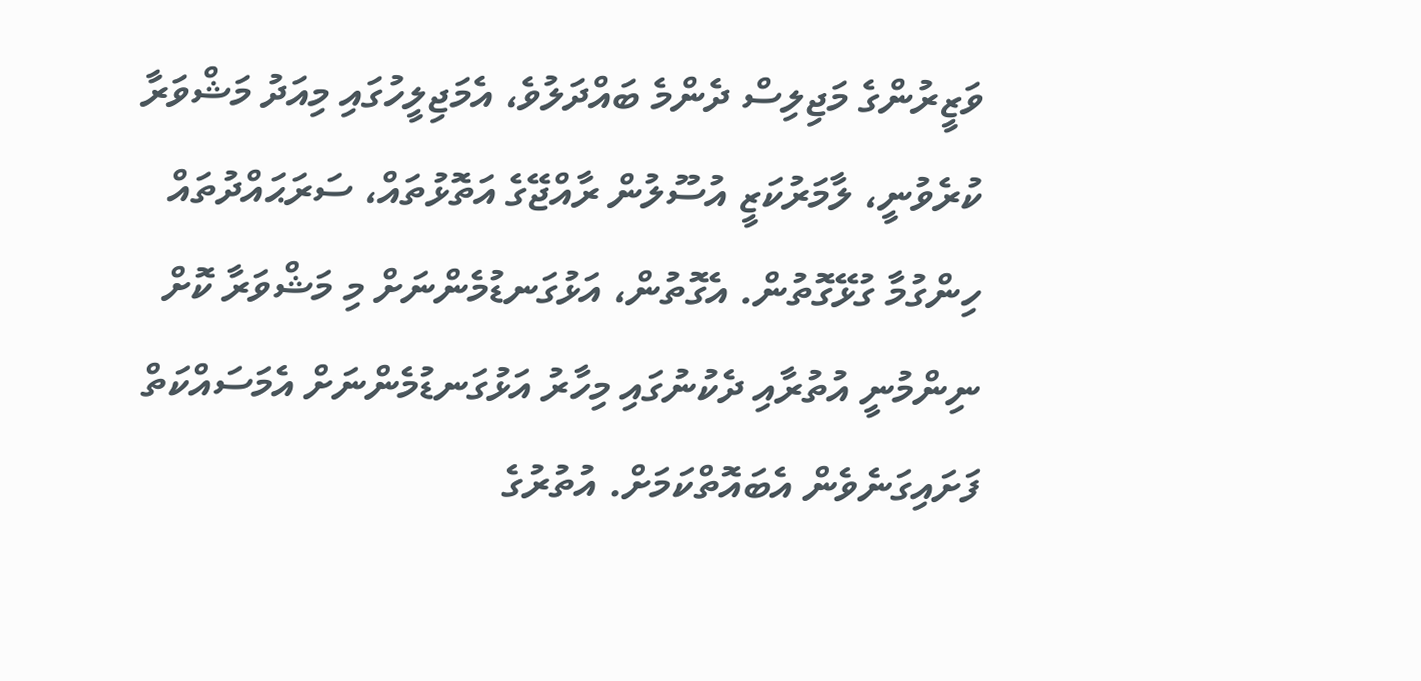ވަޒީރުންގެ މަޖިލިސް ދެންމެ ބައްދަލުވެ، އެމަޖިލީހުގައި މިއަދު މަޝްވަރާ ކުރެވުނީ، ލާމަރުކަޒީ އުސޫލުން ރާއްޖޭގެ އަތޮޅުތައް، ސަރަޙައްދުތައް ހިންގުމާ ގުޅޭގޮތުން. އެގޮތުން، އަޅުގަނޑުމެންނަށް މި މަޝްވަރާ ކޮށް ނިންމުނީ އުތުރާއި ދެކުނުގައި މިހާރު އަޅުގަނޑުމެންނަށް އެމަސައްކަތް ފަށައިގަނެވެން އެބައޮތްކަމަށް. އުތުރުގެ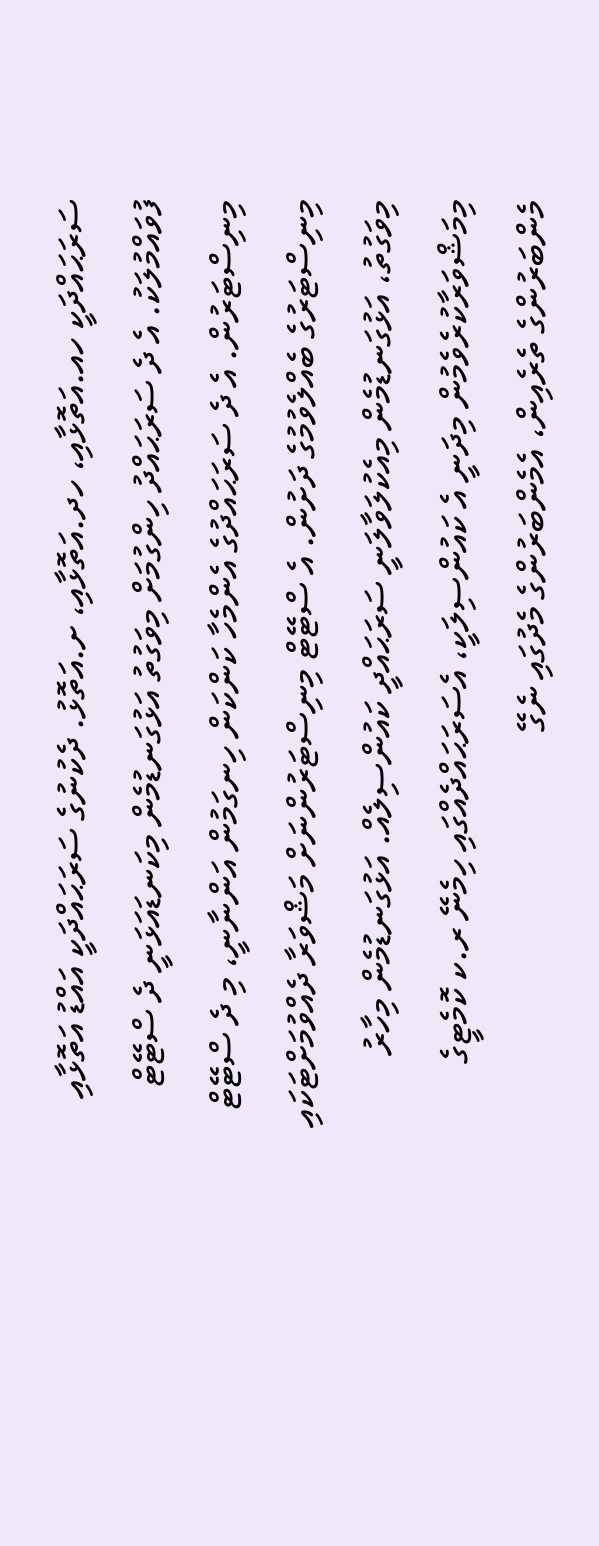ސަރަޙައްދަކީ ހއ.އަތޮޅާއި، ހދ.އަތޮޅާއި، ށ.އަތޮޅު. ދެކުނުގެ ސަރަޙައްދަކީ އައްޑު އަތޮޅާއި ފުވައްމުލަކު. އެ ދެ ސަރަޙައްދު ހިންގުމަށް މިވަގުތު އަޅުގަނޑުމެން މިކަނޑައަޅަނީ ދެ ސްޓޭޓް މިނިސްޓަރުން. އެ ދެ ސަރަޙައްދުގެ އެންމެހާ ކަންކަން ހިނގަމުން އަންނާނީ، މި ދެ ސްޓޭޓް މިނިސްޓަރުގެ ބެއްލެވުމުގެ ދަށުން. އެ ސްޓޭޓް މިނިސްޓަރުންނަށް މަޝްވަރާ ދެއްވުމަށްޓަކައި މިވަގުތު، އަޅުގަނޑުމެން މިއެކުލަވާލަނީ ސަރަޙައްދީ ކައުންސިލެއް. އަޅުގަނޑުމެން މިހާރު މިމަޝްވަރާކުރެވެމުން މިދަނީ އެ ކައުންސިލަކީ، އެސަރަޙައްދެއްގައި ހިމެނޭ ރ.ކ ކޮމެޓީގެ މެންބަރުންގެ ތެރެއިން، އެމެންބަރުންގެ މެދުގައި ނެގޭ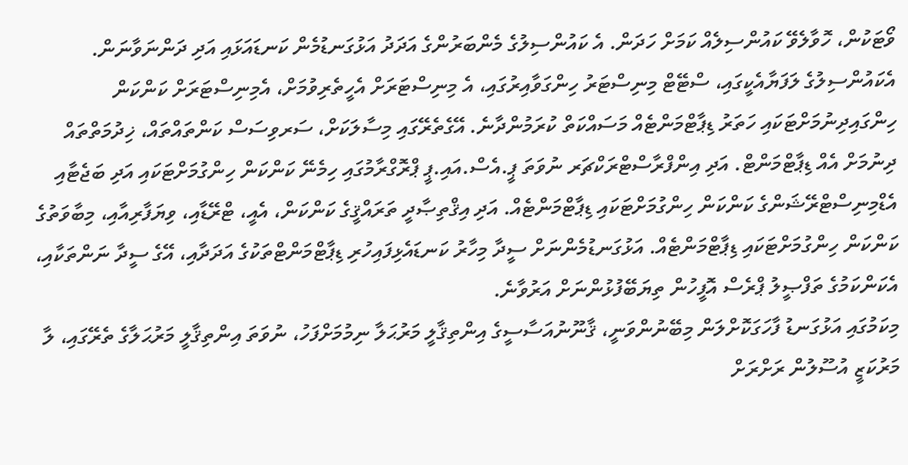ވޯޓަކުން، ހޮވާލެވޭ ކައުންސިލެއް ކަމަށް ހަދަން. އެ ކައުންސިލުގެ މެންބަރުންގެ އަދަދު އަޅުގަނޑުމެން ކަނޑައަޅައި އަދި ދަންނަވާނަން.
އެކައުންސިލުގެ ލަފަޔާއެކީގައި، ސްޓޭޓް މިނިސްޓަރު ހިންގަވާއިރުގައި، އެ މިނިސްޓަރަށް އެހީތެރިވުމަށް، އެމިނިސްޓަރަށް ކަންކަން ހިންގައިދިނުމަށްޓަކައި ހަތަރު ޑިޕާޓްމަންޓެއް މަސައްކަތް ކުރަމުންދާނެ. އޭގެތެރޭގައި މިސާލަކަށް، ސަރވިސަސް ކަންތައްތައް، ޚިދުމަތްތައް ދިނުމަށް އެއް ޑިޕާޓްމަންޓް. އަދި އިންފްރާސްޓްރަކްޗަރ ނުވަތަ ޕީ.އެސް.އައި.ޕީ ޕްރޮގްރާމުގައި ހިމެނޭ ކަންކަން ހިންގުމަށްޓަކައި އަދި ބަޖެޓާއި އެޑްމިނިސްޓްރޭޝަންގެ ކަންކަން ހިންގުމަށްޓަކައި ޑިޕާޓްމަންޓެއް. އަދި އިޤްތިޞާދީ ތަރައްޤީގެ ކަންކަން، އެއީ، ޓްރޭޑާއި، ވިޔަފާރިއާއި، މިބާވަތުގެ ކަންކަން ހިންގުމަށްޓަކައި ޑިޕާޓްމަންޓެއް. އަޅުގަނޑުމެންނަށް ސީދާ މިހާރު ކަނޑައެޅިފައިހުރި ޑިޕާޓްމަންޓްތަކުގެ އަދަދާއި، އޭގެ ސީދާ ނަންތަކާއި، އެކަންކަމުގެ ތަފްޞީލު ޕްރެސް އޮފީހުން ތިޔަބޭފުޅުންނަށް އަރުވާނެ.
މިކަމުގައި އަޅުގަނޑު ފާހަގަކޮށްލަން މިބޭނުންވަނީ، ޤާނޫނުއަސާސީގެ އިންތިޤާލީ މަރުޙަލާ ނިމުމަށްފަހު، ނުވަތަ އިންތިޤާލީ މަރުޙަލާގެ ތެރޭގައި، ލާ މަރުކަޒީ އުސޫލުން ރަށްރަށް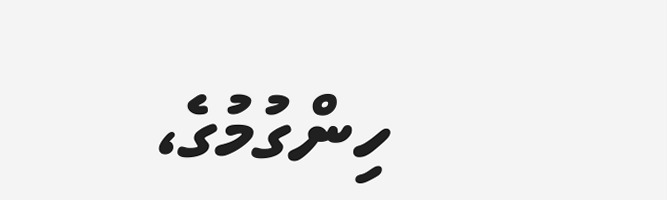ހިންގުމުގެ،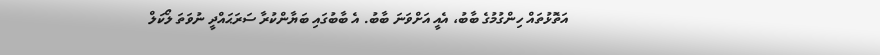އަތޮޅުތައް ހިންގުމުގެ ބާބު، އެއީ އަށްވަނަ ބާބު. އެ ބާބުގައި ބަޔާންކުރާ ސަރަޙައްދީ ނުވަތަ ލޯކަލް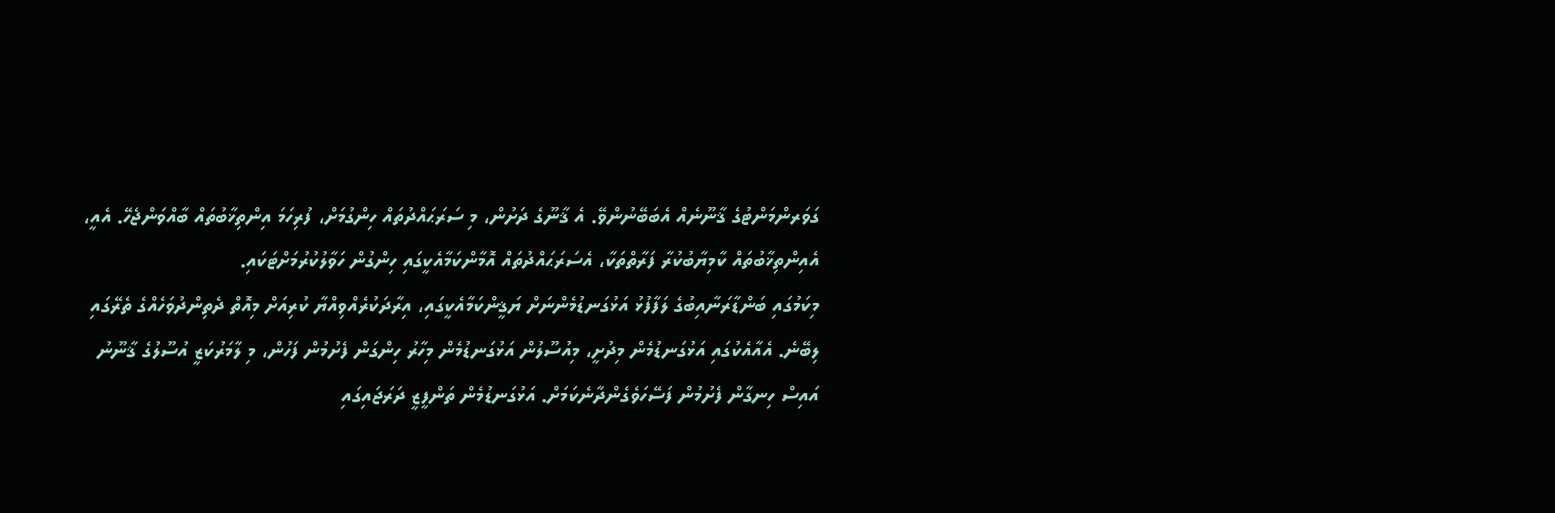ގަވަރންމަންޓުގެ ޤާނޫނެއް އެބަބޭނުންވޭ. އެ ޤާނޫގެ ދަށުން، މި ސަރަޙައްދުތައް ހިންގުމަށް، ފުރިހަމަ އިންތިޚާބުތައް ބާއްވަންޖެހޭ. އެއީ، އެއިންތިޚާބުތައް ކާމިޔާބުކުރާ ފަރާތްތަކާ، އެސަރަޙައްދުތައް އޮމާންކަމާއެކީގައި ހިންގުން ހަވާލުކުރުމަށްޓަކައި.
މިކަމުގައި ބަންޑާރަނާއިބުގެ ލަފާފުޅު އަޅުގަނޑުމެންނަށް ޔަޤީންކަމާއެކީގައި، އިރާދަކުރެއްވިއްޔާ ކުރިއަށް މިއޮތް ދެތިންދުވަހެއްގެ ތެރޭގައި ލިބޭނެ. އެއާއެކުގައި އަޅުގަނޑުމެން މިދުށީ، މިއުސޫލުން އަޅުގަނޑުމެން މިހާރު ހިންގަން ފެށުމުން ފަހުން، މި ލާމަރުކަޒީ އުސޫލުގެ ޤާނޫނު އައިސް ހިނގާން ފެށުމުން ފަސޭހަވެގެންދާނެކަމަށް. އަޅުގަނޑުމެން ތަންފީޒީ ދަރަޖައިގައި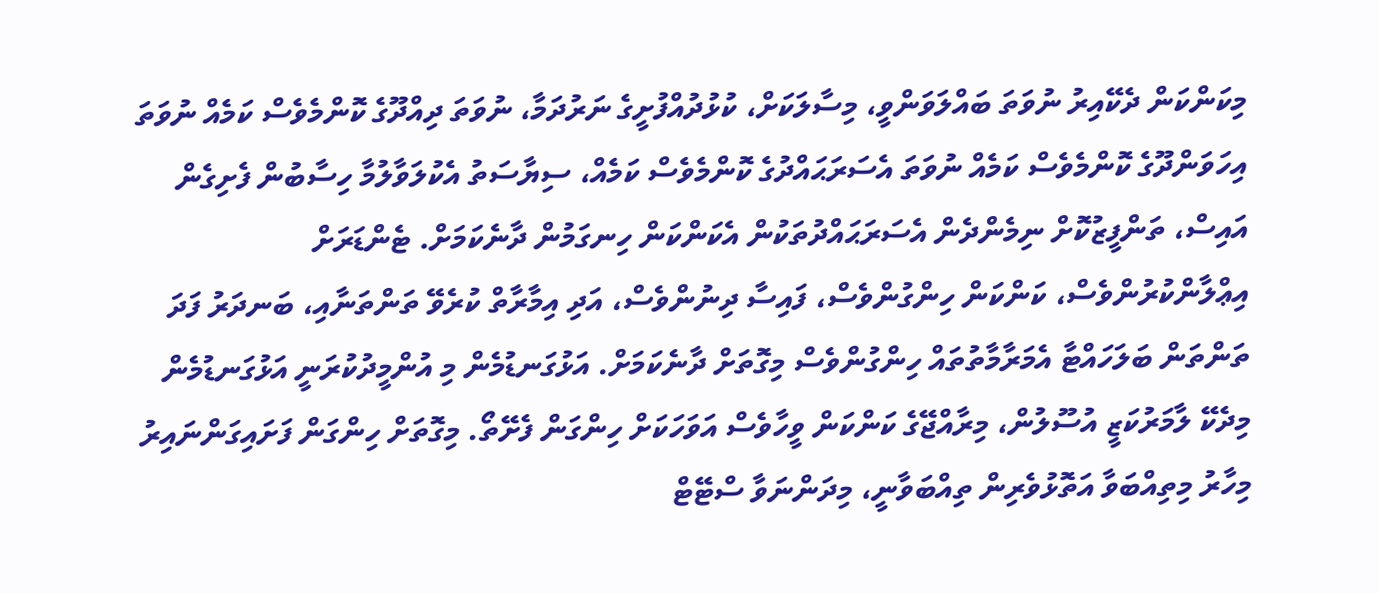މިކަންކަން ދެކޭއިރު ނުވަތަ ބައްލަވަންވީ، މިސާލަކަށް، ކުޅުދުއްފުށީގެ ނަރުދަމާ، ނުވަތަ ދިއްދޫގެ ކޮންމެވެސް ކަމެއް ނުވަތަ އިހަވަންދޫގެ ކޮންމެވެސް ކަމެއް ނުވަތަ އެސަރަޙައްދުގެ ކޮންމެވެސް ކަމެއް، ސިޔާސަތު އެކުލަވާލުމާ ހިސާބުން ފެށިގެން އައިސް، ތަންފީޒުކޮށް ނިމެންދެން އެސަރަޙައްދުތަކުން އެކަންކަން ހިނގަމުން ދާނެކަމަށް. ޓެންޑަރަށް އިޢްލާންކުރުންވެސް، ކަންކަން ހިންގުންވެސް، ފައިސާ ދިނުންވެސް، އަދި އިމާރާތް ކުރެވޭ ތަންތަނާއި، ބަނދަރު ފަދަ ތަންތަން ބަލަހައްޓާ އެމަރާމާތުތައް ހިންގުންވެސް މިގޮތަށް ދާނެކަމަށް. އަޅުގަނޑުމެން މި އުންމީދުކުރަނީ އަޅުގަނޑުމެން މިދެކޭ ލާމަރުކަޒީ އުސޫލުން، މިރާއްޖޭގެ ކަންކަން ވީހާވެސް އަވަހަކަށް ހިންގަން ފެށޭތޯ. މިގޮތަށް ހިންގަން ފަށައިގަންނައިރު މިހާރު މިތިއްބަވާ އަތޮޅުވެރިން ތިއްބަވާނީ، މިދަންނަވާ ސްޓޭޓް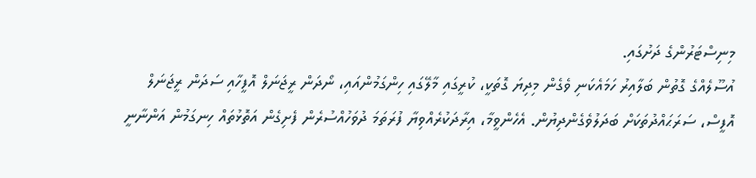މިނިސްޓަރުންގެ ދަށުގައި.
އުސޫލެއްގެ ގޮތުން ބަލާއިރު ހަމައެކަނި ވެގެން މިދިޔަ ގޮތަކީ، ކުރީގައި މާލޭގައި ހިންގަމުންއައި، ނޯދަން ރީޖަނަލް އޮފީހާއި ސަދަން ރީޖަނަލް އޮފީސް، ސަރަޙައްދުތަކަށް ބަދަލުވެގެންދިޔުން. އެހެންވީމާ، އިރާދަކުރެއްވިޔާ ފުރަތަމަ ދުވަހުއްސުރެން ފެށިގެން އަތޮޅުތައް ހިނގަމުން އަންނާނީ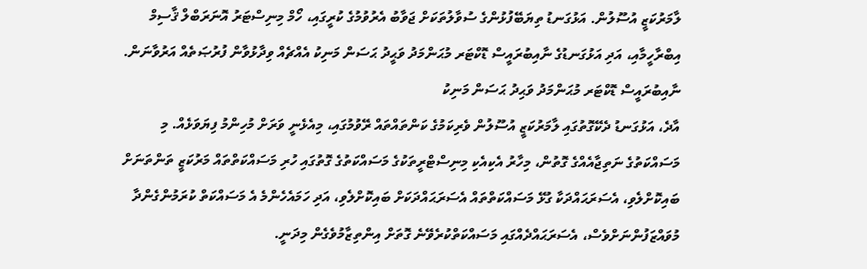ލާމަރުކަޒީ އުސޫލުން. އަޅުގަނޑު ތިޔަބޭފުޅުންގެ ސުވާލުތަކަށް ޖަވާބު އެރުވުމުގެ ކުރީގައި، ހޯމް މިނިސްޓަރު އޮނަރަބްލް ޤާސިމް އިބްރާހީމާއި، އަދި އަޅުގަނޑުގެ ނާއިބުރައީސް ޑޮކްޓަރ މުޙަންމަދު ވަޙީދު ޙަސަން މަނިކު އެއްޗެއް ވިދާޅުވާން ފުރުޞަތެއް އަރުވާނަން.
ނާއިބުރައީސް ޑޮކްޓަރ މުޙަންމަދު ވަޙިދު ޙަސަން މަނިކު
އާދެ، އަޅުގަނޑު ދެކޭގޮތުގައި ލާމަރުކަޒީ އުސޫލުން ވެރިކަމުގެ ކަންތައްތައް ރޭވުމުގައި، މިއެޅެނީ ވަރަށް މުހިންމު ފިޔަވަޅެއް. މި މަސައްކަތުގެ ނަތިޖާއެއްގެ ގޮތުން، މިހާރު އެކިއެކި މިނިސްޓްރީތަކުގެ މަސައްކަތުގެ ގޮތުގައި ހުރި މަސައްކަތްތައް މަރުކަޒީ ތަންތަނަށް ބައިކޮށްލެވި، އެސަރަޙައްދަކާ ގުޅޭ މަސައްކަތްތައް އެސަރަޙައްދަކަށް ބައިކޮށްލެވި، އަދި ހަމައެހެންމެ އެ މަސައްކަތް ކުރަމުންގެންދާ މުވައްޒަފުންނަށްވެސް، އެސަރަޙައްދެއްގައި މަސައްކަތްކުރެވޭނެ ގޮތަށް އިންތިޒާމުވެގެން މިދަނީ.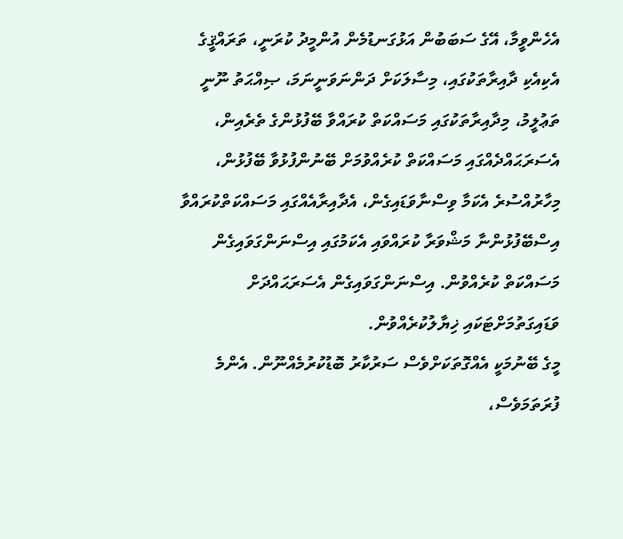އެހެންވީމާ، އޭގެ ސަބަބުން އަޅުގަނޑުމެން އުންމީދު ކުރަނީ، ތަރައްޤީގެ އެކިއެކި ދާއިރާތަކުގައި، މިސާލަކަށް ދަންނަވަނީނަމަ، ޞިއްޙަތު ނޫނީ ތަޢުލީމު، މިދާއިރާތަކުގައި މަސައްކަތް ކުރައްވާ ބޭފުޅުންގެ ތެރެއިން، އެސަރަޙައްދެއްގައި މަސައްކަތް ކުރެއްވުމަށް ބޭނުންފުޅުވާ ބޭފުޅުން، މިހާރުއްސުރެ އެކަމާ ވިސްނާވަޑައިގެން، އެދާއިރާއެއްގައި މަސައްކަތްކުރައްވާ އިސްބޭފުޅުންނާ މަޝްވަރާ ކުރައްވައި އެކަމުގައި އިސްނަންގަވައިގެން މަސައްކަތް ކުރެއްވުން. އިސްނަންގަވައިގެން އެސަރަޙައްދަށް ވަޑައިގަތުމަށްޓަކައި ޚިޔާލުކުރެއްވުން.
މީގެ ބޭނުމަކީ އެއްގޮތަކަށްވެސް ސަރުކާރު ބޮޑުކުރުމެއްނޫން. އެންމެ ފުރަތަމަވެސް،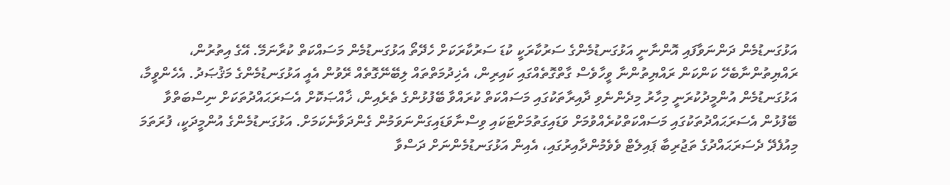އަޅުގަނޑުމެން ދަންނަވާފައި އޮންނާނީ އަޅުގަނޑުމެންގެ ސަރުކާރަކީ ކުޑަ ސަރުކާރަކަށް ހެދޭތޯ އަޅުގަނޑުމެން މަސައްކަތް ކުރާނަމޭ. އޭގެ އިތުރުން، ރައްޔިތުންނާބެހޭ ކަންކަން ރައްޔިތުންނާ ވީހާވެސް ގާތްގޮތެއްގައި ކައިރިން، އެޚިދުމަތްތައް ލިބޭނޭގޮތެއް ރޭވުން އެއީ އަޅުގަނޑުމެންގެ މަޤުޞަދު. އެހެންވީމާ، އަޅުގަނޑުމެން އުންމީދުކުރަނީ މިހާރު މިދެންނެވި ދާއިރާތަކުގައި މަސައްކަތް ކުރައްވާ ބޭފުޅުންގެ ތެރެއިން، ޚާއްޞަކޮށް އެސަރަޙައްދުތަކަށް ނިސްބަތްވާ ބޭފުޅުން އެސަރަޙައްދުތަކުގައި މަސައްކަތްކުރެއްވުމަށް ވަޑައިގަތުމަށްޓަކައި ވިސްނާވަޑައިގަންނަވަމުން ގެންދަވާނެކަމަށް. އަޅުގަނޑުމެންގެ އުންމީދަކީ، ފުރަތަމަ މިއުފެދޭ ދެސަރަޙައްދުގެ ތަޖުރިބާ ޕައިލެޓް ވެވެމުންދާއިރުގައި، އެއިން އަޅުގަނޑުމެންނަށް ދަސްވާ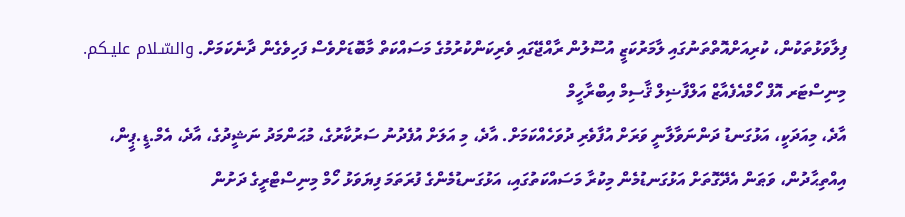ފިލާވަޅުތަކުން، ކުރިއަށްއޮތްތަނުގައި ލާމަރުކަޒީ އުސޫލުން ރާއްޖޭގައި ވެރިކަންކުރުމުގެ މަސައްކަތް މާބޮޑަށްވެސް ފަހިވެގެން ދާނެކަމަށް. والسّـلام عليـكم.
މިނިސްޓަރ އޮފް ހޯމްއެފެއާޒް އަލްފާޟިލް ޤާސިމް އިބްރާހީމް
އާދެ، މިއަދަކީ، އަޅުގަނޑު ދަންނަވާލާނީ ވަރަށް އުފާވެރި ދުވަހެއްކަމަށް. އާދެ، މި އަލަށް އުފެދުނު ސަރުކާރުގެ، މުޙަންމަދު ނަޝީދުގެ، އާދެ، އެމް.ޑީ.ޕީން، އިއްތިޙާދުން، ވަޠަން އެދޭގޮތަށް އަޅުގަނޑުމެން މިކުރާ މަސައްކަތުގައި، އަޅުގަނޑުމެންގެ ފުރަތަމަ ފިޔަވަޅު ހޯމް މިނިސްޓްރީގެ ދަށުން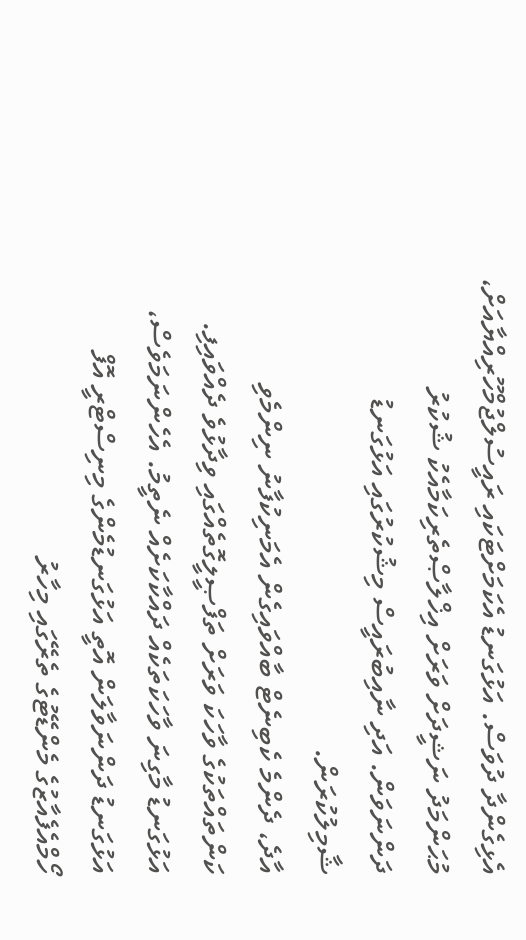އެޅިގެންދާ ދުވަސް. އަޅުގަނޑު އެކަމަށްޓަކައި ރައީސުލްޖުމްހޫރިއްޔާއަށް، މުޙަންމަދު ނަޝީދަށް ވަރަށް އިޚްލާޞްތެރިކަމާއެކު ޝުކުރު ދަންނަވަން. އަދި ނާއިބުރައީސް މިޝުކުރުގައި އަޅުގަނޑު ޝާމިލުކުރަން.
އާދެ، ދެންމެ ކެބިނެޓް ބާއްވައިގެން އެމަނިކުފާނު ނިންމެވި ކަންތައްތަކުގެ ވާހަކަ ވަރަށް ތަފްޞީލީގޮތެއްގައި ވިދާޅުވެ ދެއްވައިފި. އަޅުގަނޑު މާގިނަ ވާހަކަތަކެއް ދައްކާކަށެއް ނެތީމު. އެހެންނަމަވެސް، އަޅުގަނޑު ދަންނަވާލަން އޮތީ އަޅުގަނޑުމެންގެ މިނިސްޓްރީ އޮފް ހޯމްއެފެއާޒުގެ މެންޑޭޓުގެ ތެރޭގައި މިހާރު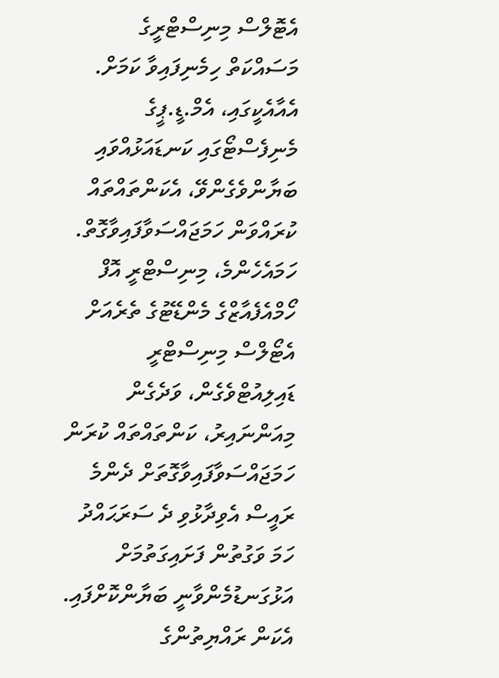އެޓޮލްސް މިނިސްޓްރީގެ މަސައްކަތް ހިމެނިފައިވާ ކަމަށް. އެއާއެކީގައި، އެމް.ޑީ.ޕީގެ މެނިފެސްޓޯގައި ކަނޑައަޅުއްވައި ބަޔާންވެގެންވޭ، އެކަންތައްތައް ކުރައްވަން ހަމަޖައްސަވާފައިވާގޮތް. ހަމައެހެންމެ، މިނިސްޓްރީ އޮފް ހޯމްއެފެއާޒްގެ މެންޑޭޓުގެ ތެރެއަށް އެޓޯލްސް މިނިސްޓްރީ ޑައިލިއުޓްވެގެން، ވަދެގެން މިއަންނައިރު، ކަންތައްތައް ކުރަން ހަމަޖައްސަވާފައިވާގޮތަށް ދެންމެ ރައީސް އެވިދާޅުވި ދެ ސަރަޙައްދު ހަމަ ވަގުތުން ފަށައިގަތުމަށް އަޅުގަނޑުމެންވާނީ ބަޔާންކޮށްފައި. އެކަން ރައްޔިތުންގެ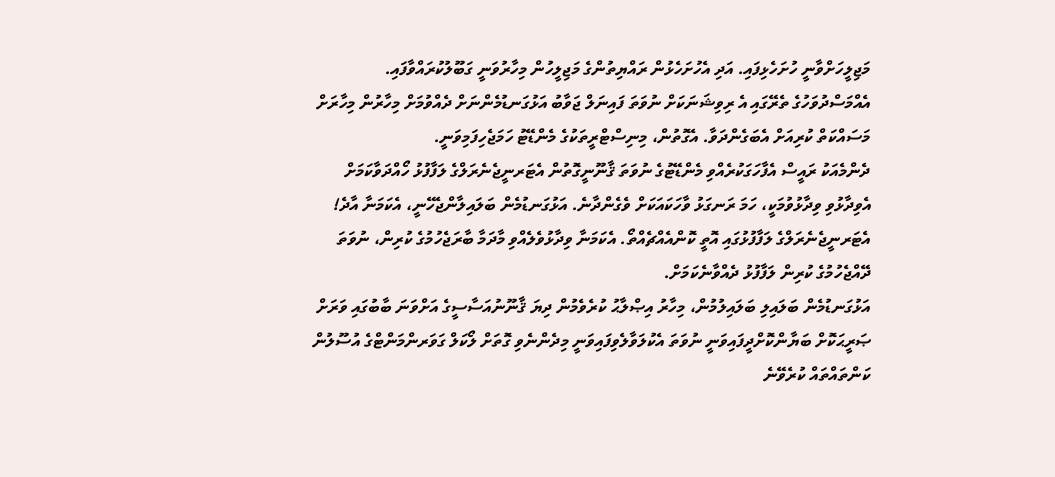މަޖިލީހަށްވާނީ ހުށަހެޅިފައި. އަދި އެހުށަހެޅުން ރައްޔިތުންގެ މަޖިލީހުން މިހާރުވަނީ ގަބޫލުކުރައްވާފައި. އެއްމަސްދުވަހުގެ ތެރޭގައި އެ ރިވިޝަނަކަށް ނުވަތަ ފައިނަލް ޖަވާބު އަޅުގަނޑުމެންނަށް ދެއްވުމަށް މިހާރުން މިހާރަށް މަސައްކަތް ކުރިއަށް އެބަގެންދަވާ. އެގޮތުން، މިނިސްޓްރީތަކުގެ މެންޑޭޓު ހަމަޖެހިފަމިވަނީ.
ދެންމެއަކު ރައީސް އެފާހަގަކުރެއްވި މެންޑޭޓުގެ ނުވަތަ ޤާނޫނީގޮތުން އެޓަރނީޖެނެރަލްގެ ލަފާފުޅު ހޯއްދަވާކަމަށް އެވިދާޅުވި ވިދާޅުވުމަކީ، ހަމަ ރަނގަޅު ވާހަކައަކަށް ވެގެންދާނެ. އަޅުގަނޑުމެން ބަލައިލާންޖެހޭނީ، އެކަމަނާ އާދެ! އެޓަރނީޖެނެރަލްގެ ލަފާފުޅުގައި އޮތީ ކޮންއެއްޗެއްތޯ. އެކަމަނާ ވިދާޅުވެލެއްވި މާދަމާ ބާރަޖެހުމުގެ ކުރިން، ނުވަތަ ދޭއްޖެހުމުގެ ކުރިން ލަފާފުޅު ދެއްވާނެކަމަށް.
އަޅުގަނޑުމެން ބަލައިލި ބަލައިލުމުން، މިހާރު އިޞްލާޙު ކުރެވެމުން ދިޔަ ޤާނޫނުއަސާސީގެ އަށްވަނަ ބާބުގައި ވަރަށް ޞަރީޙަކޮށް ބަޔާންކޮށްދީފައިވަނީ ނުވަތަ އެކުލަވާލެވިފައިވަނީ މިދެންނެވި ގޮތަށް ލޯކަލް ގަވަރންމަންޓްގެ އުސޫލުން ކަންތައްތައް ކުރެވޭނެ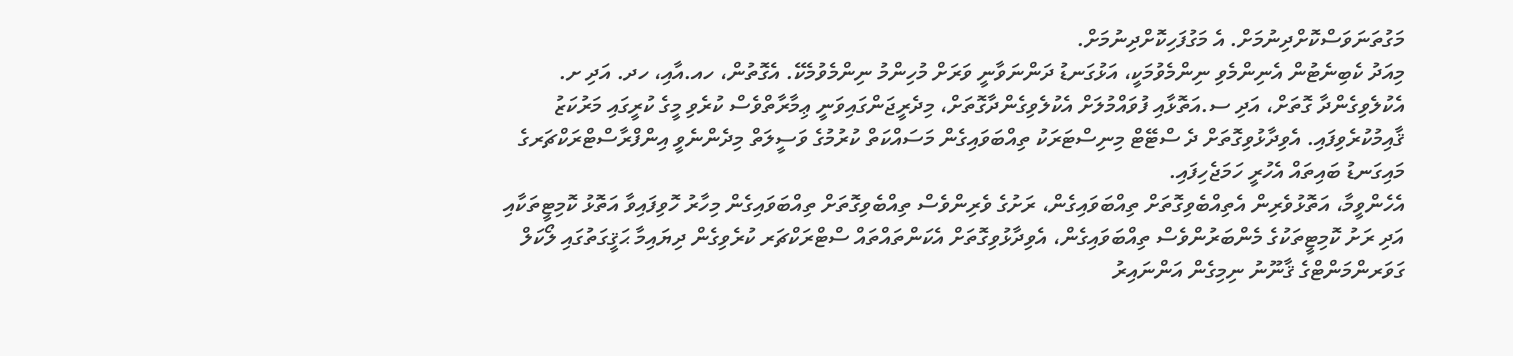މަގުތަނަވަސްކޮށްދިނުމަށް. އެ މަގުފަހިކޮށްދިނުމަށް.
މިއަދު ކެބިނެޓުން އެނިންމެވި ނިންމެވުމަކީ، އަޅުގަނޑު ދަންނަވާނީ ވަރަށް މުހިންމު ނިންމެވުމެކޭ. އެގޮތުން، ހއ.އާއި، ހދ. އަދި ށ. އެކުލެވިގެންދާ ގޮތަށް، އަދި ސ.އަތޮޅާއި ފުވައްމުލަށް އެކުލެވިގެންދާގޮތަށް، މިދެރީޖަންގައިވަނީ ޢިމާރާތްވެސް ކުރެވި މީގެ ކުރީގައި މަރުކަޒު ޤާއިމުކުރެވިފައި. އެވިދާޅުވިގޮތަށް ދެ ސްޓޭޓް މިނިސްޓަރަކު ތިއްބަވައިގެން މަސައްކަތް ކުރުމުގެ ވަސީލަތް މިދެންނެވީ އިންފްރާސްޓްރަކްޗަރގެ މައިގަނޑު ބައިތައް އެހުރީ ހަމަޖެހިފައި.
އެހެންވީމާ، އަތޮޅުވެރިން އެތިއްބެވިގޮތަށް ތިއްބަވައިގެން، ރަށުގެ ވެރިންވެސް ތިއްބެވިގޮތަށް ތިއްބަވައިގެން މިހާރު ހޮވިފައިވާ އަތޮޅު ކޮމިޓީތަކާއި އަދި ރަށު ކޮމިޓީތަކުގެ މެންބަރުންވެސް ތިއްބަވައިގެން، އެވިދާޅުވިގޮތަށް އެކަންތައްތައް ސްޓްރަކްޗަރ ކުރެވިގެން ދިޔައިމާ ޙަޤީގަތުގައި ލޯކަލް ގަވަރންމަންޓްގެ ޤާނޫނު ނިމިގެން އަންނައިރު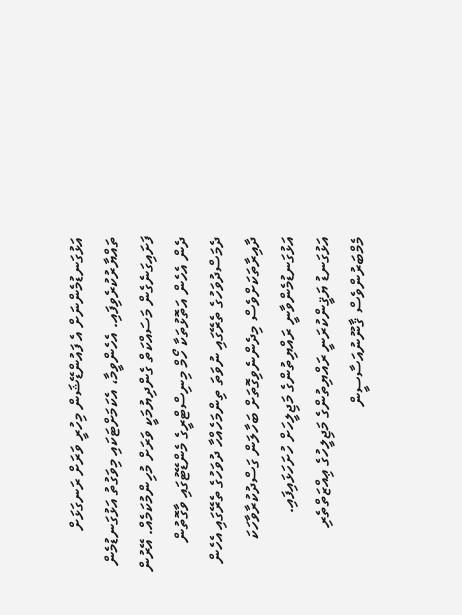އަޅުގަނޑުމެންނަށް އެ ފައުންޑޭޝަން މިހުރީ ވަރަށް ރަނގަޅަށް ތައްޔާރުކުރެވިފައި. އެހެންވީމާ، އެކަމަށްޓަކައި މިވަގުތު އަޅުގަނޑުމެން ފަށައިގަނެގެން މަސައްކަތް ގެންދިޔުމަކީ ވަރަށް މުހިންމުކަމެއް. އޭރުން ދެން އެހެން އަތޮޅުތަކާ ހޯމް މިނިސްޓްރީގެ މެންޑޭޓުގައި ވާގޮތުން ދެމަސްދުވަހުގެ ތެރޭގައި ނުވަތަ ތިންމަހެއްހާ ދުވަހުގެ ތެރޭގައި އެހެން ދާއިރާތަކަށްވެސް މިދެންނެވިގޮތަށް ބަހާލަން ގަސްދުކުރާވާހަކަ އަޅުގަނޑުމެންވާނީ ރައްޔިތުންގެ މަޖިލީހަށް ހުށަހަޅައިފައި.
އަޅުގަނޑު ޔަޤީންކުރަނީ ރައްޔިތުންގެ މަޖިލީހުގެ ޢިއްޒަތްތެރި މެމްބަރުންވެސް ޤާނޫނުއަސާސީން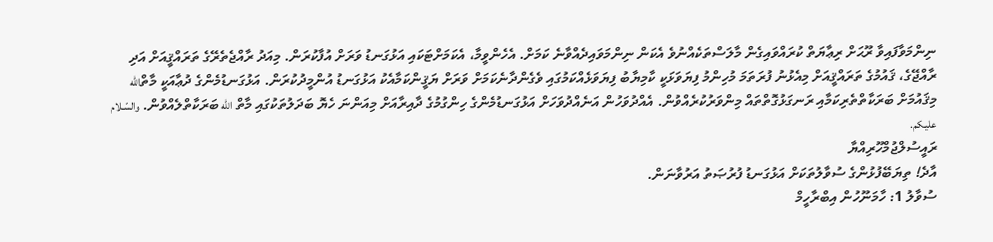ނިންމަވާފައިވާ ރޫޙަށް ރިޢާޔަތް ކުރައްވައިގެން މާލަސްތަކެއްނުވެ އެކަން ނިންމަވައިދެއްވާނެ ކަމަށް. އެހެންވީމާ، އެކަމަށްޓަކައި އަޅުގަނޑު ވަރަށް އުފާކުރަން. މިއަދު ރާއްޖެތެރޭގެ ތަރައްޤީއަށް އަދި ރާއްޖޭގެ، ޤައުމުގެ ތަރައްޤީއަށް މިއެޅުނު ފުރަތަމަ މުހިންމު ފިޔަވަޅަކީ ކާމިޔާބު ފިޔަވަޅެއްކަމުގައި ވެގެންދާނެކަމަށް ވަރަށް ޔަޤީންކަމާއެކު އަޅުގަނޑު އުންމީދުކުރަން. އަޅުގަނޑުމެންގެ ދުޢާއަކީ މާތްالله މިޤައުމަށް ބަރަކާތްތެރިކަމާއި ރަނގަޅުގޮތްތައް މިންވަރުކުރެއްވުން. އެއްދުވަހުން އަނެއްދުވަހަށް އަޅުގަނޑުމެންގެ ހިންގުމުގެ ދާއިރާއަށް މިއަންނަ ހެޔޮ ބަދަލުތަކުގައި މާތް الله ބަރަކާތްލެއްވުން. والسّـلام عليـكم.
ރައީސުލްޖުމްހޫރިއްޔާ
އާދެ! ތިޔަބޭފުޅުންގެ ސުވާލުތަކަށް އަޅުގަނޑު ފުރުޞަތު އަރުވާނަން.
ސުވާލު 1: ހާމަނޫހުން އިބްރާހީމް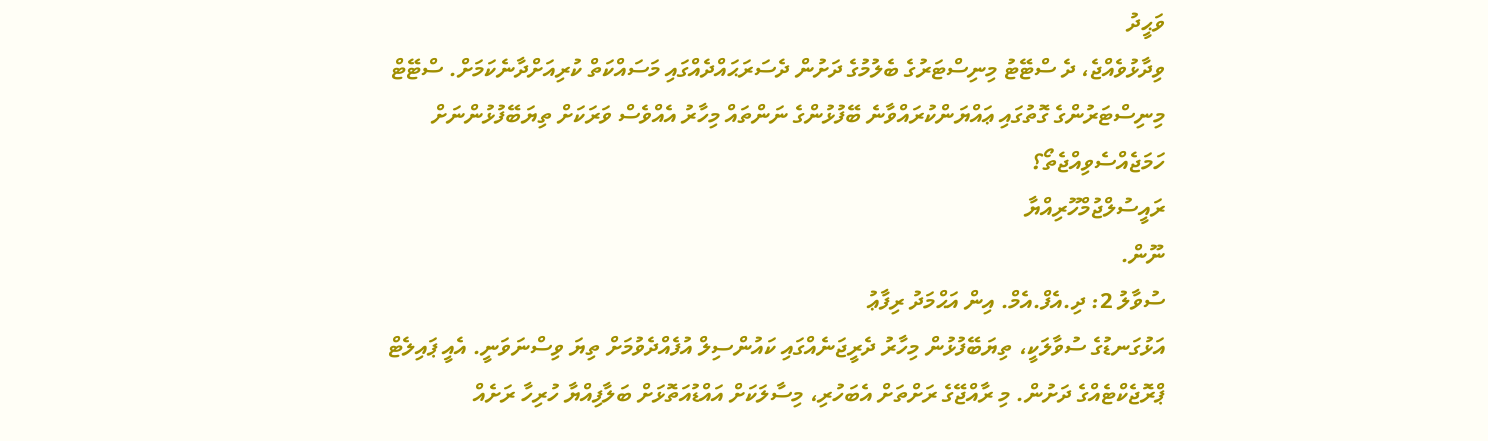ވަޙީދު
ވިދާޅުވެއްޖެ، ދެ ސްޓޭޓު މިނިސްޓަރުގެ ބެލުމުގެ ދަށުން ދެސަރަޙައްދެއްގައި މަސައްކަތް ކުރިއަށްދާނެކަމަށް. ސްޓޭޓް މިނިސްޓަރުންގެ ގޮތުގައި ޢައްޔަންކުރައްވާނެ ބޭފުޅުންގެ ނަންތައް މިހާރު އެއްވެސް ވަރަކަށް ތިޔަބޭފުޅުންނަށް ހަމަޖެއްސެވިއްޖެތޯ؟
ރައީސުލްޖުމްހޫރިއްޔާ
ނޫން.
ސުވާލު 2: ދި.އެފް.އެމް. އިން އަޙްމަދު ރިފާޢު
އަޅުގަނޑުގެ ސުވާލަކީ، ތިޔަބޭފުޅުން މިހާރު ދެރީޖަނެއްގައި ކައުންސިލް އުފެއްދެވުމަށް ތިޔަ ވިސްނަވަނީ. އެއީ ޕައިލެޓް ޕްރޮޖެކްޓެއްގެ ދަށުން. މި ރާއްޖޭގެ ރަށްތަށް އެބަހުރި، މިސާލަކަށް އައްޑުއަތޮޅަށް ބަލާފިއްޔާ ހުރިހާ ރަށެއް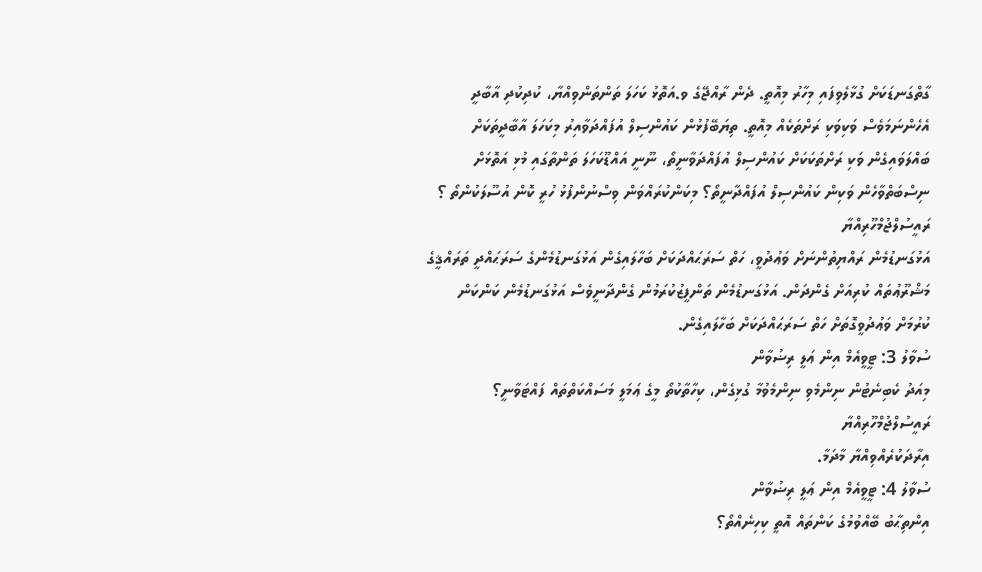ގާތްގަނޑަކަށް ގުޅާލެވިފައި މިހާރު މިއޮތީ. ދެން ރާއްޖޭގެ ވ.އަތޮޅު ކަހަލަ ތަންތަންވިއްޔާ، ކުދިކުދި އާބާދީ އެހެންނަމަވެސް ވަކިވަކި ރަށްތަކެއް މިއޮތީ. ތިޔަބޭފުޅުން ކައުންސިލް އުފައްދަވާއިރު މިކަހަލަ އާބާދީތަކަށް ބައްލަވައިގެން ވަކި ރަށްތަކަކަށް ކައުންސިލް އުފައްދަވާނީތޯ، ނޫނީ އައްޑޫކަހަލަ ތަންތާގައި މުޅި އަތޮޅަށް ނިސްބަތްވާހެން ވަކިން ކައުންސިލް އުފައްދާނީތޯ؟ މިކަންކުރައްވަން ވިސްނުންފުޅު ހުރީ ކޮން އުސޫލަކުންތޯ ؟
ރައީސުލްޖުމްހޫރިއްޔާ
އަޅުގަނޑުމެން ރައްޔިތުންނަށް ވަޢުދުވީ، ހަތް ސަރަޙައްދަކަށް ބަހާލައިގެން އަޅުގަނޑުމެންގެ ސަރަޙައްދީ ތަރައްޤީގެ މަޝްރޫޢުތައް ކުރިއަށް ގެންދަން. އަޅުގަނޑުމެން ތަންފީޒުކުރަމުން ގެންދާނީވެސް އަޅުގަނޑުމެން ކަންކަން ކުރުމަށް ވަޢުދުވީގޮތަށް ހަތް ސަރަޙައްދަކަށް ބަހާލައިގެން.
ސުވާލު 3: ޓީވީއެމް އިން ޢަލީ ރިޟުވާން
މިއަދު ކެބިނެޓުން ނިންމެވި ނިންމެވުމާ ގުޅިގެން، ކިހާތާކުތޯ މީގެ ޢަމަލީ މަސައްކަތްތައް ފައްޓަވާނީ؟
ރައީސުލްޖުމްހޫރިއްޔާ
އިރާދަކުރެއްވިއްޔާ މާދަމާ.
ސުވާލު 4: ޓީވީއެމް އިން ޢަލީ ރިޟުވާން
އިންތިޙާބު ބޭއްވުމުގެ ކަންތައް އޮތީ ކިހިނެއްތޯ؟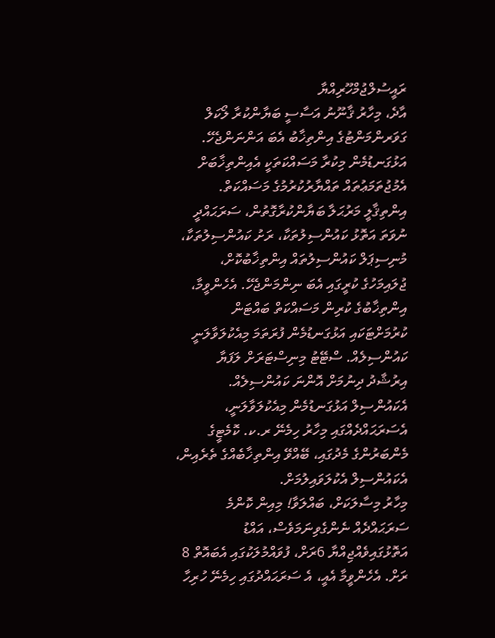ރައީސުލްޖުމްހޫރިއްޔާ
އާދެ، މިހާރު ޤާނޫނު އަސާސީ ބަޔާންކުރާ ލޯކަލް ގަވަރންމަންޓުގެ އިންތިޚާބު އެބަ އަންނަންޖެހޭ. އަޅުގަނޑުމެން މިކުރާ މަސައްކަތަކީ އެއިންތިޚާބަށް އެމުޖުތަމަޢުތައް ތައްޔާރުކުރުމުގެ މަސައްކަތް. އިންތިޤާލީ މަރުޙަލާ ބަޔާންކުރާގޮތުން، ސަރަޙައްދީ ނުވަތަ އަތޮޅު ކައުންސިލުތަކާ، ރަށު ކައުންސިލުތަކާ، މުނިސިޕަލް ކައުންސިލުތައް އިންތިޚާބުކޮށް، ޖުލައިމަހުގެ ކުރީގައި އެބަ ނިންމަންޖެހޭ. އެހެންވީމާ، އިންތިޚާބުގެ ކުރިން މަސައްކަތް ބައްޓަން ކުރުމަށްޓަކައި އަޅުގަނޑުމެން ފުރަތަމަ މިއެކުލަވާލަނީ ކައުންސިލެއް. ސްޓޭޓު މިނިސްޓަރަށް ލަފަޔާ އިރުޝާދު ދިނުމަށް އޮންނަ ކައުންސިލެއް. އެކައުންސިލް އަޅުގަނޑުމެން މިއެކުލަވާލަނީ، އެސަރަޙައްދެއްގައި މިހާރު ހިމެނޭ ރ.ކ. ކޮމެޓީގެ މެންބަރުންގެ މެދުގައި، ބޭއްވޭ އިންތިޚާބެއްގެ ތެރެއިން، އެކައުންސިލް އެކުލަވައިލުމަށް.
މިހާރު މިސާލަކަށް، ބައްލަވާ! މިއިން ކޮންމެ ސަރަޙައްދެއް ނެންގެވިނަމަވެސް، އައްޑު އަތޮޅުގައިވެއްޖިއްޔާ 6ރަށް، ފުވައްމުލަކުގައި އެބައޮތް 8 ރަށް. އެހެންވީމާ އެއީ، އެ ސަރަޙައްދުގައި ހިމެނޭ ހުރިހާ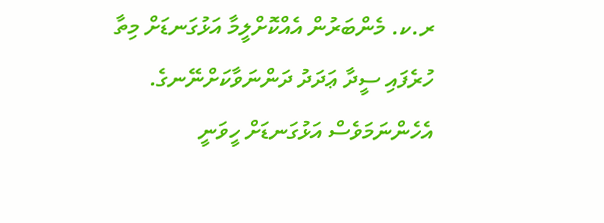ރ.ކ. މެންބަރުން އެއްކޮށްލީމާ އަޅުގަނޑަށް މިތާ ހުރެފައި ސީދާ ޢަދަދު ދަންނަވާކަށްނޭނގެ. އެހެންނަމަވެސް އަޅުގަނޑަށް ހީވަނީ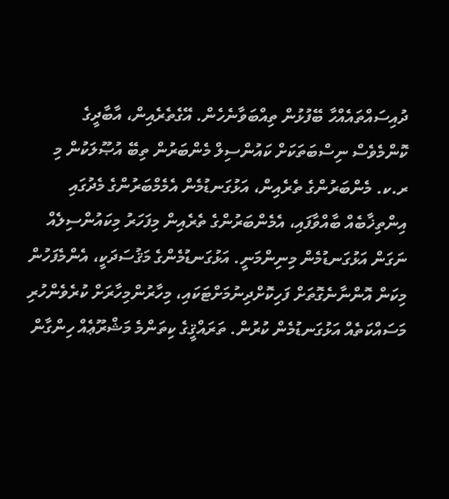ދުއިސައްތައެއްހާ ބޭފުޅުން ތިއްބަވާނެހެން. އޭގެތެރެއިން، އާބާދީގެ ކޮންމެވެސް ނިސްބަތަކަށް ކައުންސިލް މެންބަރުން ތިބޭ އުޞޫލަކުން މި ރ.ކ. މެންބަރުންގެ ތެރެއިން، އަޅުގަނޑުމެން އެމެމްބަރުންގެ މެދުގައި އިންތިޚާބެއް ބާއްވާފައި، އެމެންބަރުންގެ ތެރެއިން މިފަހަރު މިކައުންސިލެއް ނަގަން އަޅުގަނޑުމެން މިނިންމަނީ. އަޅުގަނޑުމެންގެ މަޤުސަދަކީ، އެންމެފަހުން މިކަން އޮންނާނެގޮތަށް ފަހިކޮށްދިނުމަށްޓަކައި، މިހާރުންމިހާރަށް ކުރެވެންހުރި މަސައްކަތެއް އަޅުގަނޑުމެން ކުރުން. ތަރައްޤީގެ ކިތަންމެ މަޝްރޫޢެއް ހިންގާން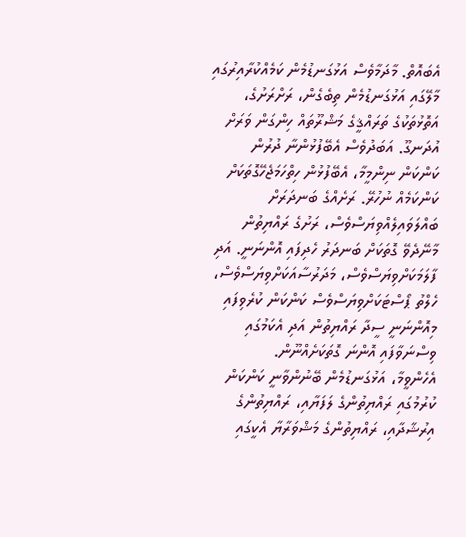އެބައޮތް. މާދަމާވެސް އަޅުގަނޑުމެން ކަމެއްކުރާއިރުގައި މާލޭގައި އަޅުގަނޑުމެން ތިބެގެން، ރަށްރަށުގެ، އަތޮޅުތަކުގެ ތަރައްޤީގެ މަޝްރޫތައް ހިންގަން ވަރަށް އުދަނގޫ. އަބަދުވެސް އެބޭފުޅުންނާ ދުރުން ކަންކަން ނިންމީމާ، އެބޭފުޅުން ހިތްހަމަޖެހޭގޮތަކަށް ކަންކަމެއް ނުހުރޭ. ރަށެއްގެ ބަނދަރަށް ބައްލަވައިލެއްވިޔަސްވެސް، ރަށުގެ ރައްޔިތުން މާނޭދެވޭ ގޮތަކަށް ބަނދަރު ހެދިފައި އޮންނަނީ. އަދި ފާލަމަކަށްވިޔަސްވެސް، މަދަރުސާއަކަށްވިޔަސްވެސް، ހެލްތު ޕޯސްޓަކަށްވިޔަސްވެސް ކަންކަން ކުރެވިފައި މިއޮންނަނީ ސީދާ ރައްޔިތުން އަދި އެކަމުގައި ވިސްނަވާފައި އޮންނަ ގޮތަކަށެއްނޫން.
އެހެންވީމާ، އަޅުގަނޑުމެން ބޭނުންވާނީ ކަންކަން ކުރުމުގައި ރައްޔިތުންގެ ލަފަޔާއި، ރައްޔިތުންގެ އިރުޝާދާއި، ރައްޔިތުންގެ މަޝްވަރާޔާ އެކީގައި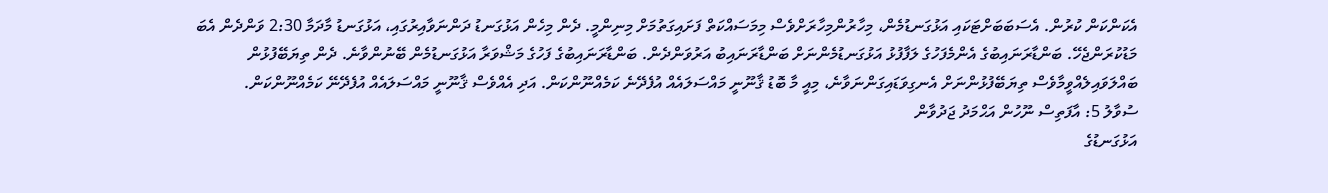އެކަންކަން ކުރުން. އެސަބަބަށްޓަކައި އަޅުގަނޑުމެން، މިހާރުންމިހާރަށްވެސް މިމަސައްކަތް ފަށައިގަތުމަށް މިނިންމީ. ދެން މިހެން އަޅުގަނޑު ދަންނަވާއިރުގައި، އަޅުގަނޑު މާދަމާ 2:30 ވަންދެން އެބަ މަޑުކުރަންޖެހޭ. ބަންޑާރަނައިބުގެ އެންމެފަހުގެ ލަފާފުޅު އަޅުގަނޑުމެންނަށް ބަންޑާރަނައިބު އަރުވަންދެން. ބަންޑާރަނައިބުގެ ފަހުގެ މަޝްވަރާ އަޅުގަނޑުމެން ބޭނުންވާނެ. ދެން ތިޔަބޭފުޅުން ބައްލަވައިލެއްވީމާވެސް ތިޔަބޭފުޅުންނަށް އެނގިވަޑައިގަންނަވާނެ، މިއީ މާ ބޮޑު ޤާނޫނީ މައްސަލައެއް އުފެދޭނެ ކަމެއްނޫންކަން. އަދި އެއްވެސް ޤާނޫނީ މައްސަލައެއް އުފެދޭނޭ ކަމެއްނޫންކަން.
ސުވާލު 5: އާފަތިސް ނޫހުން އަޙްމަދު ޖަދުވާން
އަޅުގަނޑުގެ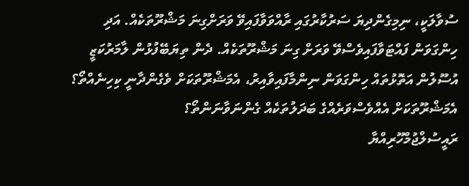ސުވާލަކީ، ނިމިގެންދިޔަ ސަރުކާރުގައި ރާއްވަވާފައިވޭ ވަރަށްގިނަ މަޝްރޫތަކެއް. އަދި ހިންގަވަން ފައްޓަވާފައިވެސްވޭ ވަރަށް ގިނަ މަޝްރޫތަކެއް. ދެން ތިޔަބޭފުޅުން ލާމަރުކަޒީ އުސޫލުން އަތޮޅުތައް ހިންގަވަން ނިންމާފައިވާއިރު، އެމަޝްރޫތަކަށް ވެގެންދާނީ ކިހިނެއްތޯ؟ އެމަޝްރޫތަކަށް އެއްވެސްވަރެއްގެ ބަދަލުތަކެއް ގެންނަވާނަންތޯ؟
ރައީސުލްޖުމްހޫރިއްޔާ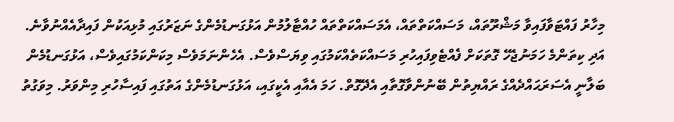މިހާރު ފައްޓަވާފައިވާ މަޝްރޫތައް، މަސައްކަތްތައް، އެމަސައްކަތްތައް ހުއްޓާލުމުން އަޅުގަނޑުމެންގެ ނަޒަރުގައި މުޅިއަކުން ފައިދާއެއްނުވާނެ. އަދި ކިތަންމެ ހަމަނުޖެހޭ ގޮތަކަށް ފެއްޓެވިފައިހުރި މަސައްކަތެއްކަމުގައި ވިޔަސްވެސް. އެހެންނަމަވެސް މިކަންކަމުގައިވެސް، އަޅުގަނޑުމެން ބަލާނީ އެސަރަޙައްދެއްގެ ރައްޔިތުން ބޭނުންވާގޮތާއި އެދޭގޮތް. ހަމަ އެއާއި އެކީގައި، އަޅުގަނޑުމެންގެ އަތުގައި ފައިސާހުރި މިންވަރު. މިވަގުތު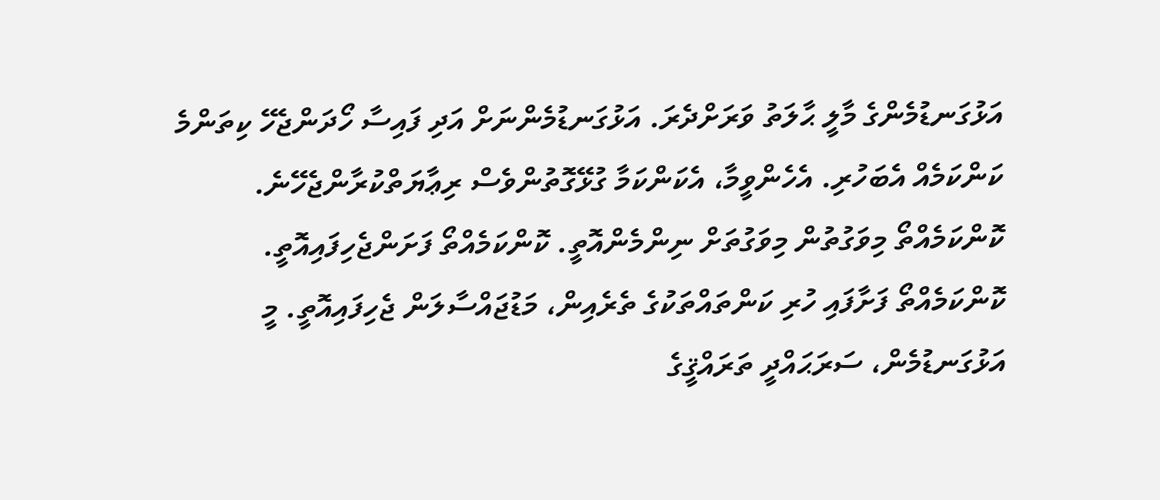އަޅުގަނޑުމެންގެ މާލީ ޙާލަތު ވަރަށްދެރަ. އަޅުގަނޑުމެންނަށް އަދި ފައިސާ ހޯދަންޖެހޭ ކިތަންމެ ކަންކަމެއް އެބަހުރި. އެހެންވީމާ، އެކަންކަމާ ގުޅޭގޮތުންވެސް ރިޢާޔަތްކުރާންޖެހޭނެ. ކޮންކަމެއްތޯ މިވަގުތުން މިވަގުތަށް ނިންމެންއޮތީ. ކޮންކަމެއްތޯ ފަށަންޖެހިފައިއޮތީ. ކޮންކަމެއްތޯ ފަށާފައި ހުރި ކަންތައްތަކުގެ ތެރެއިން، މަޑުޖައްސާލަން ޖެހިފައިއޮތީ. މީ އަޅުގަނޑުމެން، ސަރަޙައްދީ ތަރައްޤީގެ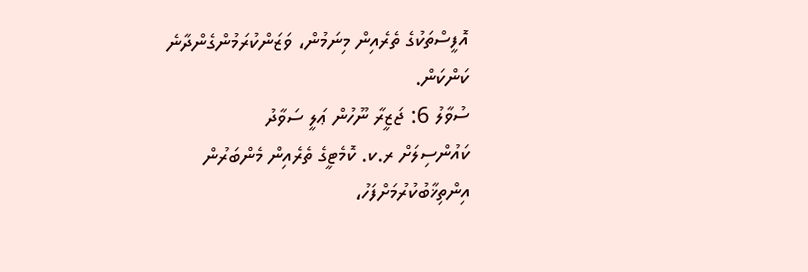އޮފީސްތަކުގެ ތެރެއިން މިނަމުން، ވަޒަންކުރަމުންގެންދާނެ ކަންކަން.
ސުވާލު 6: ޖަޒީރާ ނޫހުން ޢަލީ ސަވާދު
ކައުންސިލަށް ރ.ކ. ކޮމެޓީގެ ތެރެއިން މެންބަރުން އިންތިޚާބުކުރުމަށްފަހު،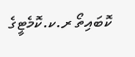ކޮބައިތޯ ރ.ކ.ކޮމެޓީގެ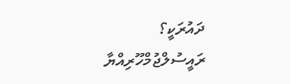ދައުރަކީ؟
ރައީސުލްޖުމްހޫރިއްޔާ